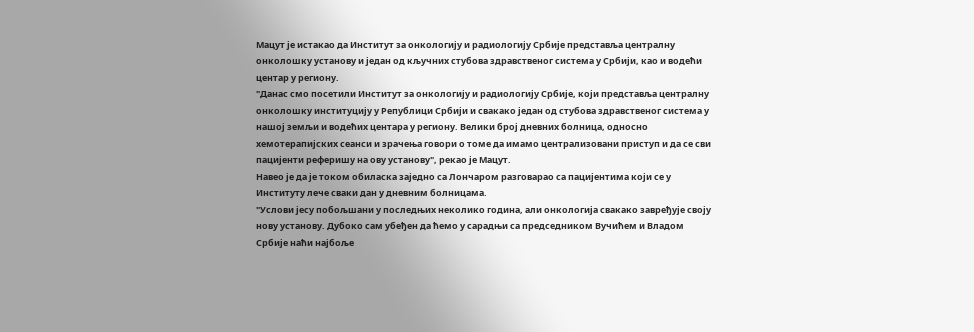Мацут је истакао да Институт за онкологију и радиологију Србије представља централну онколошку установу и један од кључних стубова здравственог система у Србији, као и водећи центар у региону.
"Данас смо посетили Институт за онкологију и радиологију Србије, који представља централну онколошку институцију у Републици Србији и свакако један од стубова здравственог система у нашој земљи и водећих центара у региону. Велики број дневних болница, односно хемотерапијских сеанси и зрачења говори о томе да имамо централизовани приступ и да се сви пацијенти реферишу на ову установу", рекао је Мацут.
Навео је да је током обиласка заједно са Лончаром разговарао са пацијентима који се у Институту лече сваки дан у дневним болницама.
"Услови јесу побољшани у последњих неколико година, али онкологија свакако завређује своју нову установу. Дубоко сам убеђен да ћемо у сарадњи са председником Вучићем и Владом Србије наћи најбоље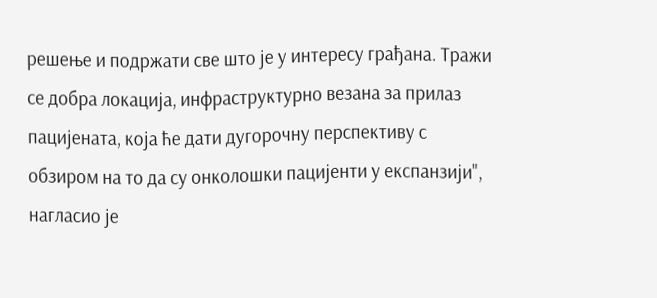решење и подржати све што је у интересу грађана. Тражи се добра локација, инфраструктурно везана за прилаз пацијената, која ће дати дугорочну перспективу с обзиром на то да су онколошки пацијенти у експанзији", нагласио је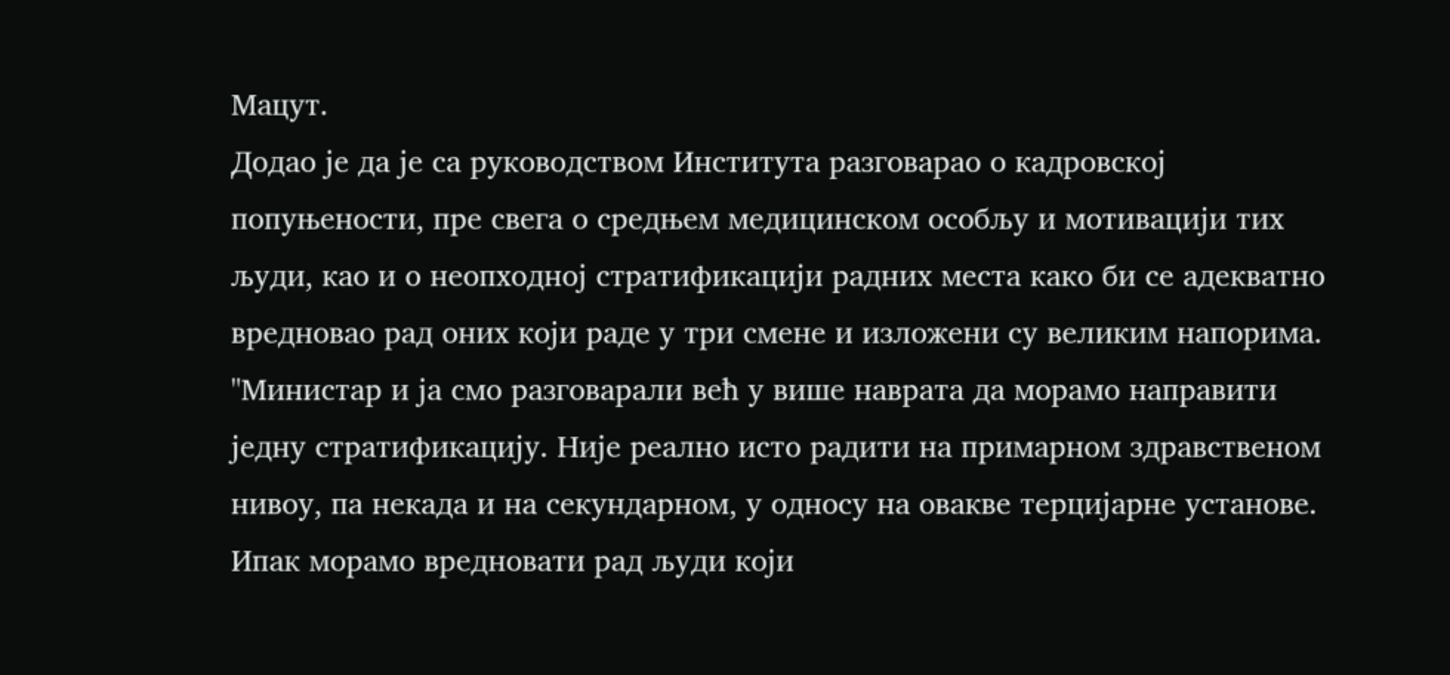Мацут.
Додао је да је са руководством Института разговарао о кадровској попуњености, пре свега о средњем медицинском особљу и мотивацији тих људи, као и о неопходној стратификацији радних места како би се адекватно вредновао рад оних који раде у три смене и изложени су великим напорима.
"Министар и ја смо разговарали већ у више наврата да морамо направити једну стратификацију. Није реално исто радити на примарном здравственом нивоу, па некада и на секундарном, у односу на овакве терцијарне установе. Ипак морамо вредновати рад људи који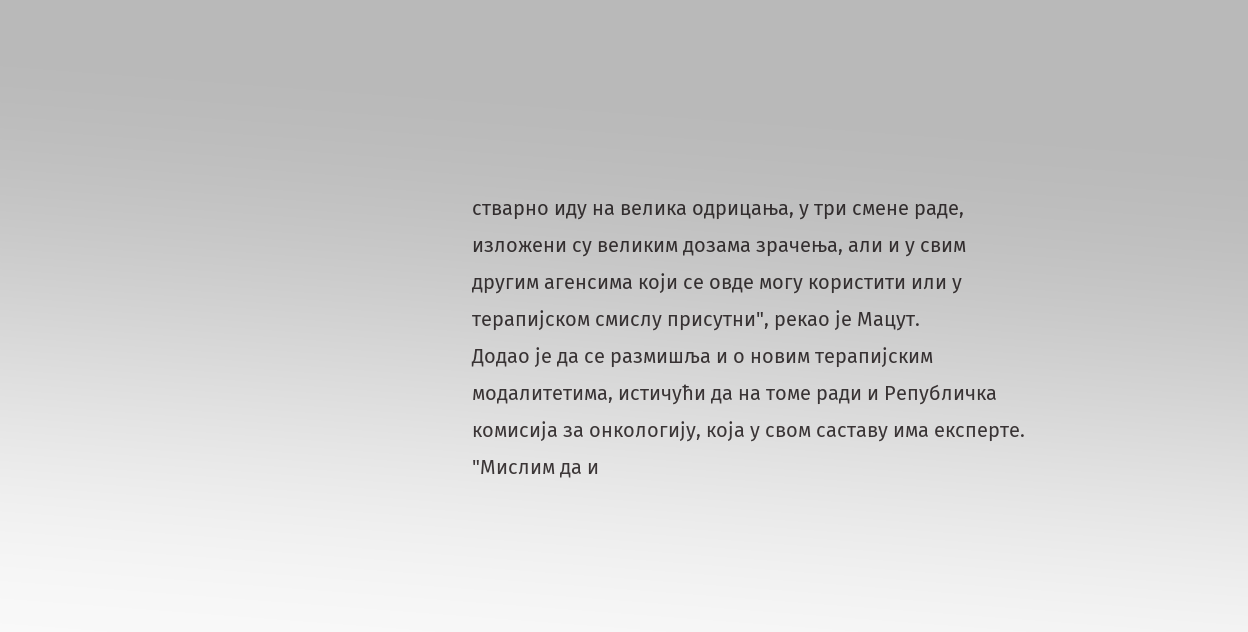стварно иду на велика одрицања, у три смене раде, изложени су великим дозама зрачења, али и у свим другим агенсима који се овде могу користити или у терапијском смислу присутни", рекао је Мацут.
Додао је да се размишља и о новим терапијским модалитетима, истичући да на томе ради и Републичка комисија за онкологију, која у свом саставу има експерте.
"Мислим да и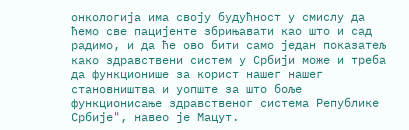онкологија има своју будућност у смислу да ћемо све пацијенте збрињавати као што и сад радимо, и да ће ово бити само један показатељ како здравствени систем у Србији може и треба да функционише за корист нашег нашег становништва и уопште за што боље функционисање здравственог система Републике Србије", навео је Мацут.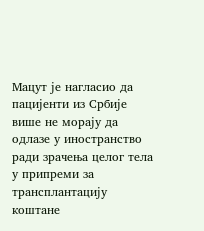Мацут је нагласио да пацијенти из Србије више не морају да одлазе у иностранство ради зрачења целог тела у припреми за трансплантацију коштане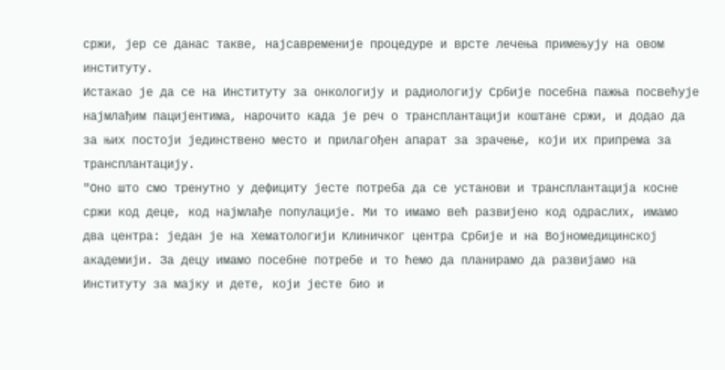сржи, јер се данас такве, најсавременије процедуре и врсте лечења примењују на овом институту.
Истакао је да се на Институту за онкологију и радиологију Србије посебна пажња посвећује најмлађим пацијентима, нарочито када је реч о трансплантацији коштане сржи, и додао да за њих постоји јединствено место и прилагођен апарат за зрачење, који их припрема за трансплантацију.
"Оно што смо тренутно у дефициту јесте потреба да се установи и трансплантација косне сржи код деце, код најмлађе популације. Ми то имамо већ развијено код одраслих, имамо два центра: један је на Хематологији Клиничког центра Србије и на Војномедицинској академији. За децу имамо посебне потребе и то ћемо да планирамо да развијамо на Институту за мајку и дете, који јесте био и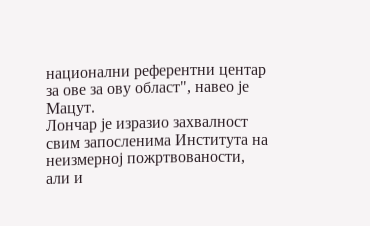национални референтни центар за ове за ову област", навео је Мацут.
Лончар је изразио захвалност свим запосленима Института на неизмерној пожртвованости, али и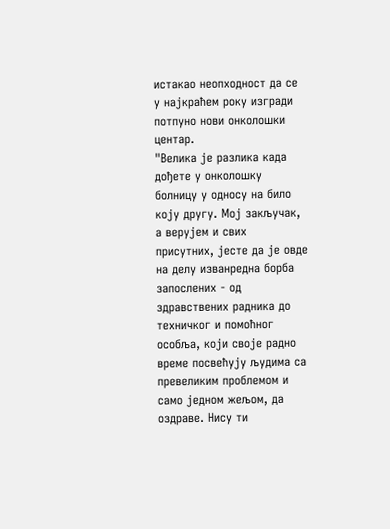истакао неопходност да се у најкраћем року изгради потпуно нови онколошки центар.
"Велика је разлика када дођете у онколошку болницу у односу на било коју другу. Мој закључак, а верујем и свих присутних, јесте да је овде на делу изванредна борба запослених - од здравствених радника до техничког и помоћног особља, који своје радно време посвећују људима са превеликим проблемом и само једном жељом, да оздраве. Нису ти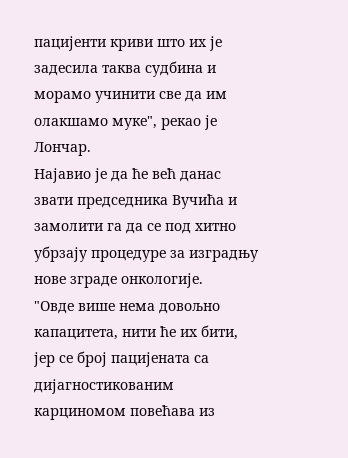пацијенти криви што их је задесила таква судбина и морамо учинити све да им олакшамо муке", рекао је Лончар.
Најавио је да ће већ данас звати председника Вучића и замолити га да се под хитно убрзају процедуре за изградњу нове зграде онкологије.
"Овде више нема довољно капацитета, нити ће их бити, јер се број пацијената са дијагностикованим карциномом повећава из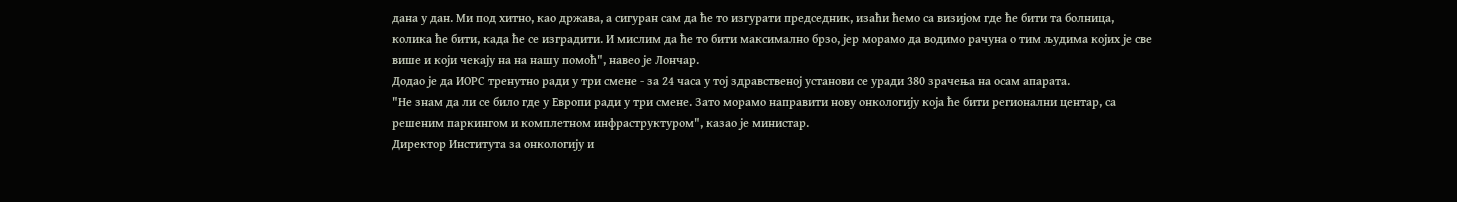дана у дан. Ми под хитно, као држава, а сигуран сам да ће то изгурати председник, изаћи ћемо са визијом где ће бити та болница, колика ће бити, када ће се изградити. И мислим да ће то бити максимално брзо, јер морамо да водимо рачуна о тим људима којих је све више и који чекају на на нашу помоћ", навео је Лончар.
Додао је да ИОРС тренутно ради у три смене - за 24 часа у тој здравственој установи се уради 380 зрачења на осам апарата.
"Не знам да ли се било где у Европи ради у три смене. Зато морамо направити нову онкологију која ће бити регионални центар, са решеним паркингом и комплетном инфраструктуром", казао је министар.
Директор Института за онкологију и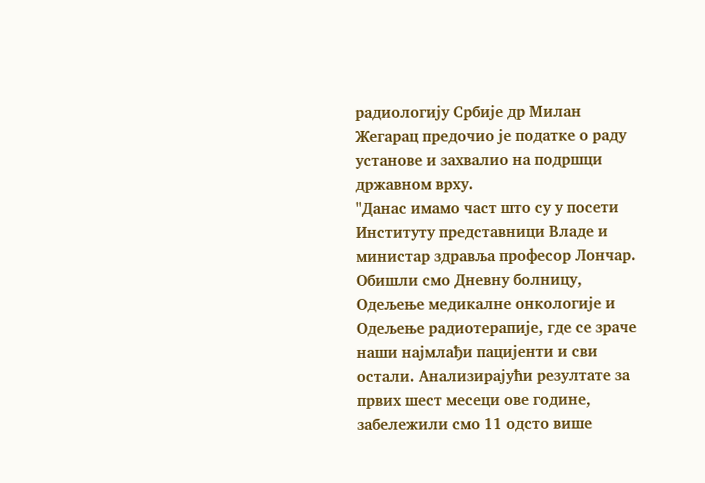радиологију Србије др Милан Жегарац предочио је податке о раду установе и захвалио на подршци државном врху.
"Данас имамо част што су у посети Институту представници Владе и министар здравља професор Лончар. Обишли смо Дневну болницу, Одељење медикалне онкологије и Одељење радиотерапије, где се зраче наши најмлађи пацијенти и сви остали. Анализирајући резултате за првих шест месеци ове године, забележили смо 11 одсто више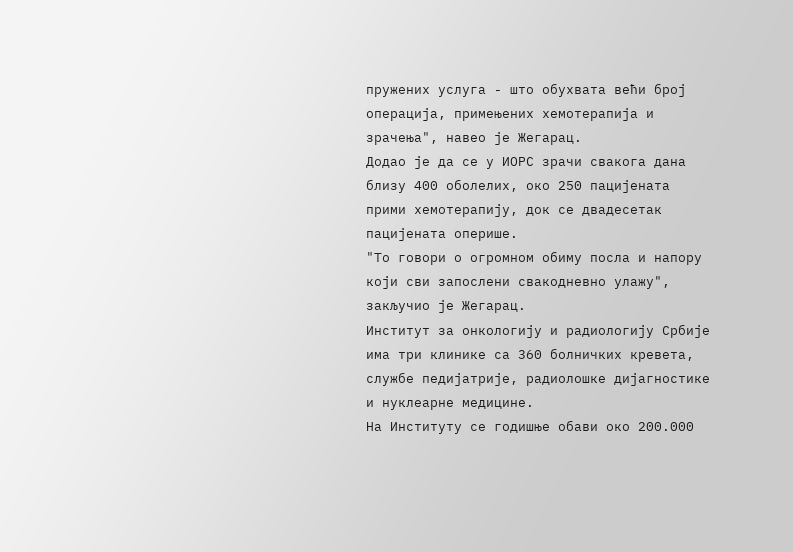пружених услуга - што обухвата већи број операција, примењених хемотерапија и зрачења", навео је Жегарац.
Додао је да се у ИОРС зрачи свакога дана близу 400 оболелих, око 250 пацијената прими хемотерапију, док се двадесетак пацијената оперише.
"То говори о огромном обиму посла и напору који сви запослени свакодневно улажу", закључио је Жегарац.
Институт за онкологију и радиологију Србије има три клинике са 360 болничких кревета, службе педијатрије, радиолошке дијагностике и нуклеарне медицине.
На Институту се годишње обави око 200.000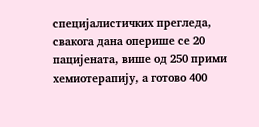специјалистичких прегледа, свакога дана оперише се 20 пацијената, више од 250 прими хемиотерапију, а готово 400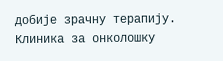добије зрачну терапију.
Клиника за онколошку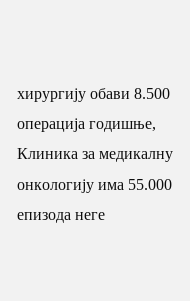хирургију обави 8.500 операција годишње, Клиника за медикалну онкологију има 55.000 епизода неге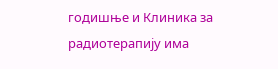годишње и Клиника за радиотерапију има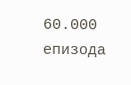60.000 епизода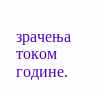зрачења током године.